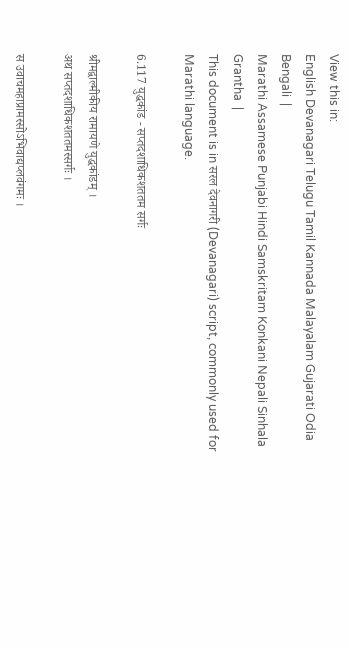View this in:
English Devanagari Telugu Tamil Kannada Malayalam Gujarati Odia Bengali  |
Marathi Assamese Punjabi Hindi Samskritam Konkani Nepali Sinhala Grantha  |
This document is in सरल देवनागरी (Devanagari) script, commonly used for Marathi language.

6.117 युद्धकांड - सप्तदशाधिकशततम सर्गः

श्रीमद्वाल्मीकीय रामायणे युद्धकांडम् ।
अथ सप्तदशाधिकशततमस्सर्गः ।

स उवाचमहाप्रामस्सोऽभिवाद्यप्लवंगमः ।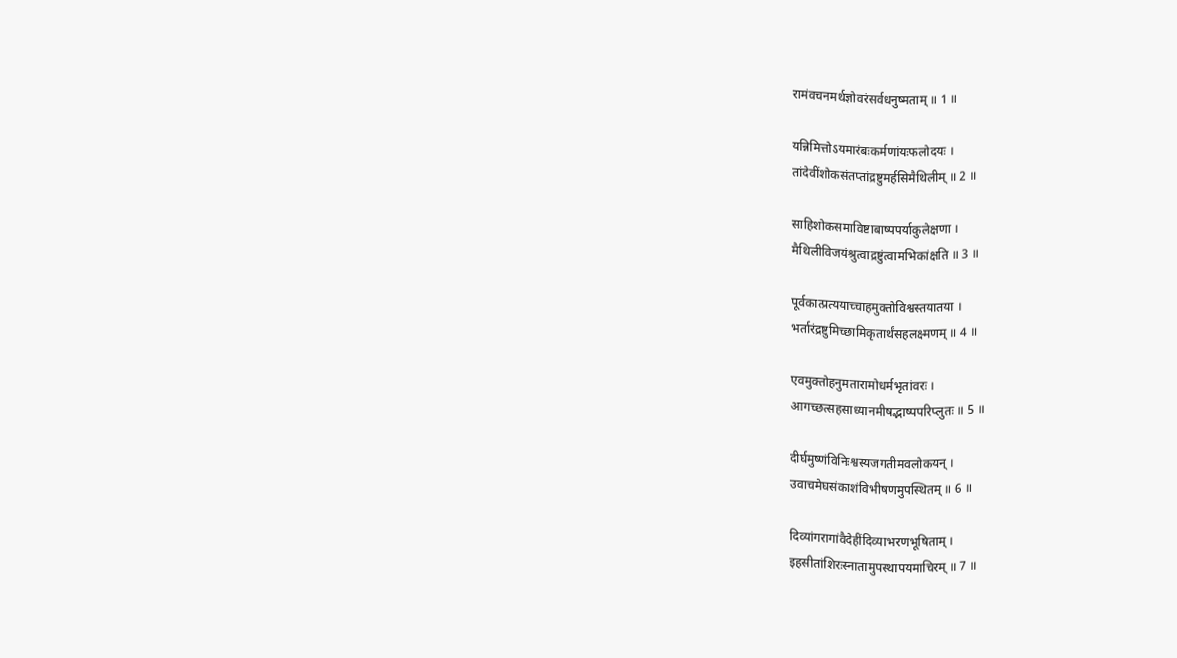रामंवचनमर्थज्ञोवरंसर्वधनुष्मताम् ॥ 1 ॥

यन्निमित्तोऽयमारंबःकर्मणांयःफलोदयः ।
तांदेवींशोकसंतप्तांद्रष्टुमर्हसिमैथिलीम् ॥ 2 ॥

साहिशोकसमाविष्टाबाष्पपर्याकुलेक्षणा ।
मैथिलीविजयंश्रुत्वाद्रष्टुंत्वामभिकांक्षति ॥ 3 ॥

पूर्वकात्प्रत्ययाच्चाहमुक्तोविश्वस्तयातया ।
भर्तारंद्रष्टुमिच्छामिकृतार्थंसहलक्ष्मणम् ॥ 4 ॥

एवमुक्तोहनुमतारामोधर्मभृतांवरः ।
आगच्छत्सहसाध्यानमीषद्भाष्पपरिप्लुतः ॥ 5 ॥

दीर्घमुष्णंविनिःश्वस्यजगतीमवलोकयन् ।
उवाचमेघसंकाशंविभीषणमुपस्थितम् ॥ 6 ॥

दिव्यांगरागांवैदेहींदिव्याभरणभूषिताम् ।
इहसीतांशिरःस्नातामुपस्थापयमाचिरम् ॥ 7 ॥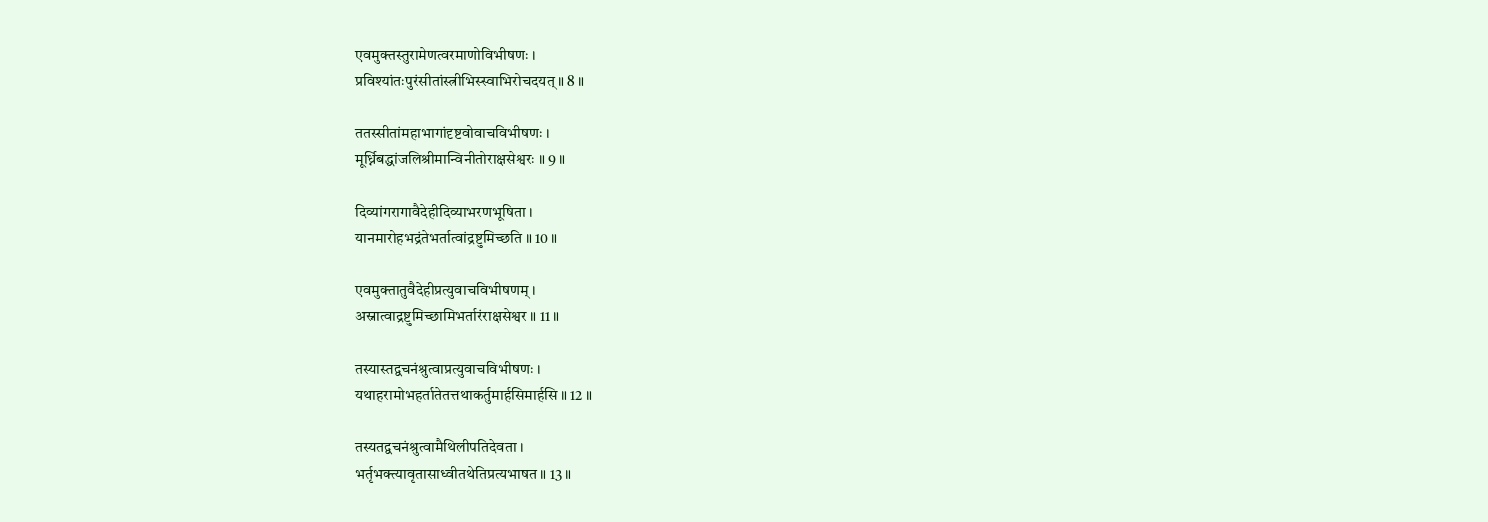एवमुक्तस्तुरामेणत्वरमाणोविभीषणः ।
प्रविश्यांतःपुरंसीतांस्त्रीभिस्स्वाभिरोचदयत् ॥ 8 ॥

ततस्सीतांमहाभागांदृष्टवोवाचविभीषणः ।
मूर्ध्निबद्धांजलिश्रीमान्विनीतोराक्षसेश्वरः ॥ 9 ॥

दिव्यांगरागावैदेहीदिव्याभरणभूषिता ।
यानमारोहभद्रंतेभर्तात्वांद्रष्टुमिच्छति ॥ 10 ॥

एवमुक्तातुवैदेहीप्रत्युवाचविभीषणम् ।
अस्नात्वाद्रष्टुमिच्छामिभर्तारंराक्षसेश्वर ॥ 11 ॥

तस्यास्तद्वचनंश्रुत्वाप्रत्युवाचविभीषणः ।
यथाहरामोभहर्तातेतत्तथाकर्तुमार्हसिमार्हसि ॥ 12 ॥

तस्यतद्वचनंश्रुत्वामैथिलीपतिदेवता ।
भर्तृभक्त्यावृतासाध्वीतथेतिप्रत्यभाषत ॥ 13 ॥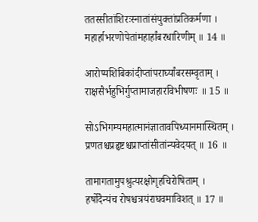ततस्सीतांशिरःस्नातांसंयुक्तांप्रतिकर्मणा ।
महार्हाभरणोपेतांमहार्हांबरधारिणीम् ॥ 14 ॥

आरोप्यशिबिकांदीप्तांपरार्घ्यांबरसम्वृताम् ।
राक्षसैर्भहुभिर्गुप्तामाजहारविभीषणः ॥ 15 ॥

सोऽभिगम्यमहात्मानंज्ञातावपिध्यानमास्थितम् ।
प्रणतश्चप्रहृष्टश्चप्राप्तांसीतांन्यवेदयत् ॥ 16 ॥

तामागतामुपश्रुत्यरक्षोगृहचिरोषिताम् ।
हर्षोदैन्यंच रोषश्चत्रयंराघवमाविशत् ॥ 17 ॥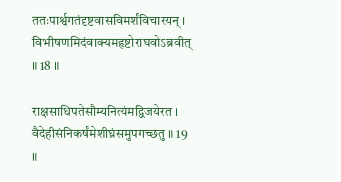ततःपार्श्वगतंदृष्टवासविमर्शंविचारयन् ।
विभीषणमिदंवाक्यमहृष्टोराघवोऽब्रवीत् ॥ 18 ॥

राक्षसाधिपतेसौम्यनित्यंमद्विजयेरत ।
वैदेहीसंनिकर्षंमेशीघ्रंसमुपगच्छतु ॥ 19 ॥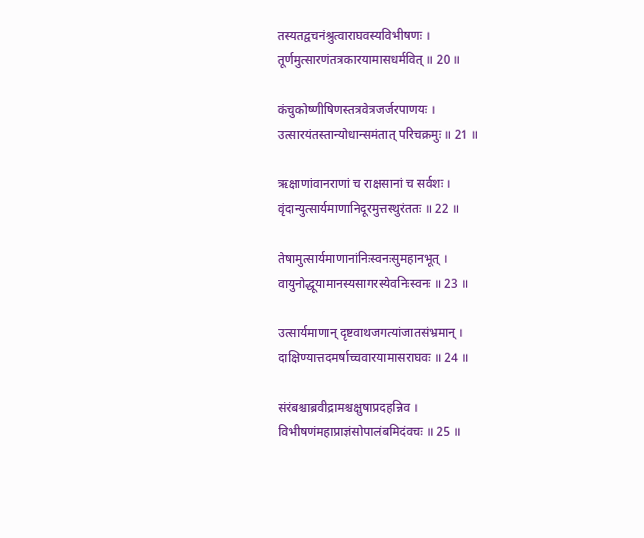तस्यतद्वचनंश्रुत्वाराघवस्यविभीषणः ।
तूर्णमुत्सारणंतत्रकारयामासधर्मवित् ॥ 20 ॥

कंचुकोष्णीषिणस्तत्रवेत्रजर्जरपाणयः ।
उत्सारयंतस्तान्योधान्समंतात् परिचक्रमुः ॥ 21 ॥

ऋक्षाणांवानराणां च राक्षसानां च सर्वशः ।
वृंदान्युत्सार्यमाणानिदूरमुत्तस्थुरंततः ॥ 22 ॥

तेषामुत्सार्यमाणानांनिःस्वनःसुमहानभूत् ।
वायुनोद्धूयामानस्यसागरस्येवनिःस्वनः ॥ 23 ॥

उत्सार्यमाणान् दृष्टवाथजगत्यांजातसंभ्रमान् ।
दाक्षिण्यात्तदमर्षाच्चवारयामासराघवः ॥ 24 ॥

संरंबश्चाब्रवीद्रामश्चक्षुषाप्रदहन्निव ।
विभीषणंमहाप्राज्ञंसोपालंबमिदंवचः ॥ 25 ॥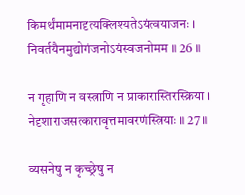किमर्थंमामनादृत्यक्लिश्यतेऽयंत्वयाजनः ।
निवर्तयैनमुद्योगंजनोऽयंस्वजनोमम ॥ 26 ॥

न गृहाणि न वस्त्राणि न प्राकारास्तिरस्क्रिया ।
नेदृशाराजसत्कारावृत्तमावरणंस्त्रियाः ॥ 27 ॥

व्यसनेषु न कृच्छ्रेषु न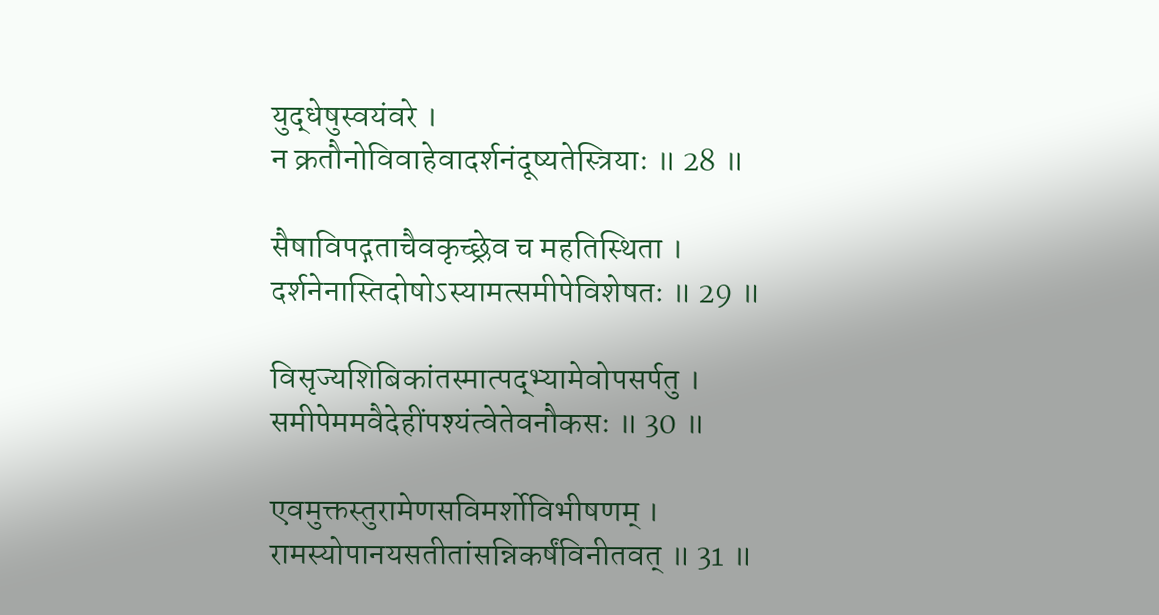युद्धेषुस्वयंवरे ।
न क्रतौनोविवाहेवादर्शनंदूष्यतेस्त्रियाः ॥ 28 ॥

सैषाविपद्गताचैवकृच्छ्रेव च महतिस्थिता ।
दर्शनेनास्तिदोषोऽस्यामत्समीपेविशेषतः ॥ 29 ॥

विसृज्यशिबिकांतस्मात्पद्भ्यामेवोपसर्पतु ।
समीपेममवैदेहींपश्यंत्वेतेवनौकसः ॥ 30 ॥

एवमुक्तस्तुरामेणसविमर्शोविभीषणम् ।
रामस्योपानयसतीतांसन्निकर्षंविनीतवत् ॥ 31 ॥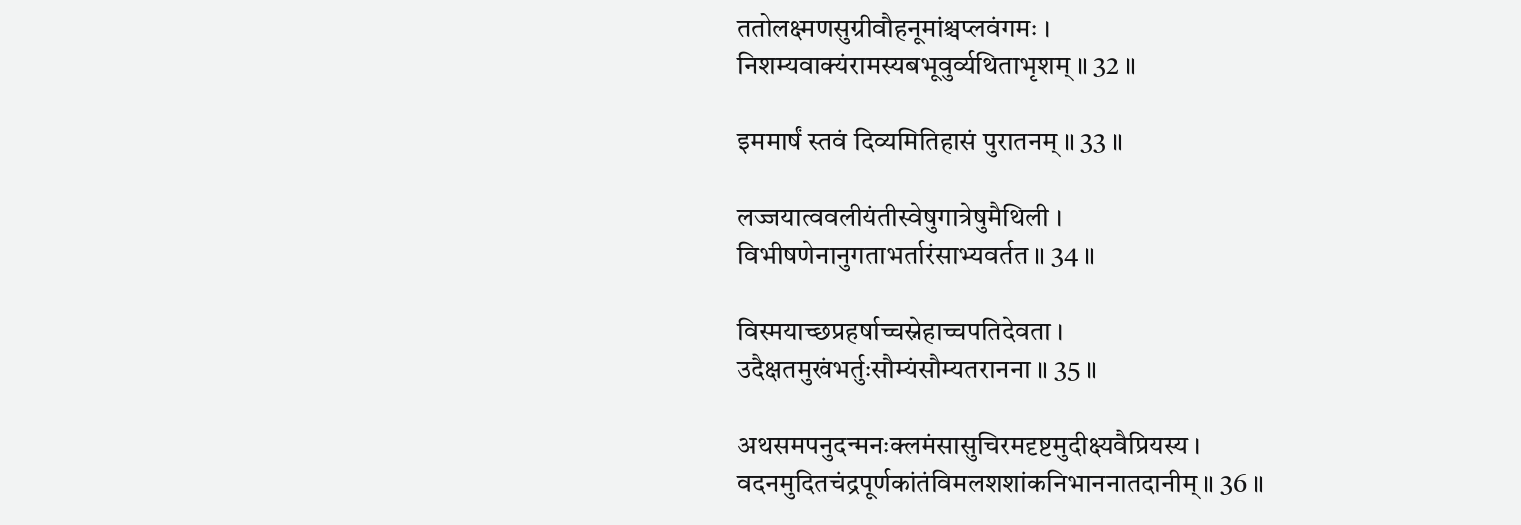ततोलक्ष्मणसुग्रीवौहनूमांश्चप्लवंगमः ।
निशम्यवाक्यंरामस्यबभूवुर्व्यथिताभृशम् ॥ 32 ॥

इममार्षं स्तवं दिव्यमितिहासं पुरातनम् ॥ 33 ॥

लज्जयात्ववलीयंतीस्वेषुगात्रेषुमैथिली ।
विभीषणेनानुगताभर्तारंसाभ्यवर्तत ॥ 34 ॥

विस्मयाच्छप्रहर्षाच्चस्नेहाच्चपतिदेवता ।
उदैक्षतमुखंभर्तुःसौम्यंसौम्यतरानना ॥ 35 ॥

अथसमपनुदन्मनःक्लमंसासुचिरमदृष्टमुदीक्ष्यवैप्रियस्य ।
वदनमुदितचंद्रपूर्णकांतंविमलशशांकनिभाननातदानीम् ॥ 36 ॥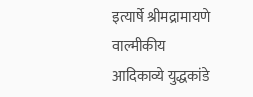इत्यार्षे श्रीमद्रामायणे वाल्मीकीय आदिकाव्ये युद्धकांडे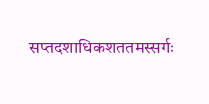सप्तदशाधिकशततमस्सर्गः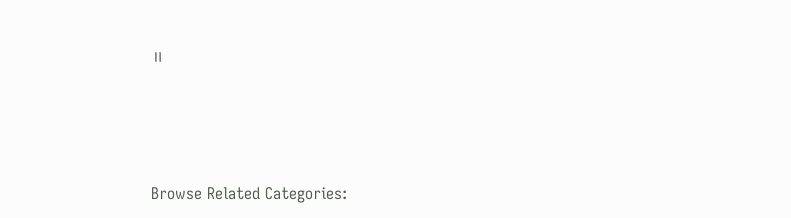॥




Browse Related Categories: